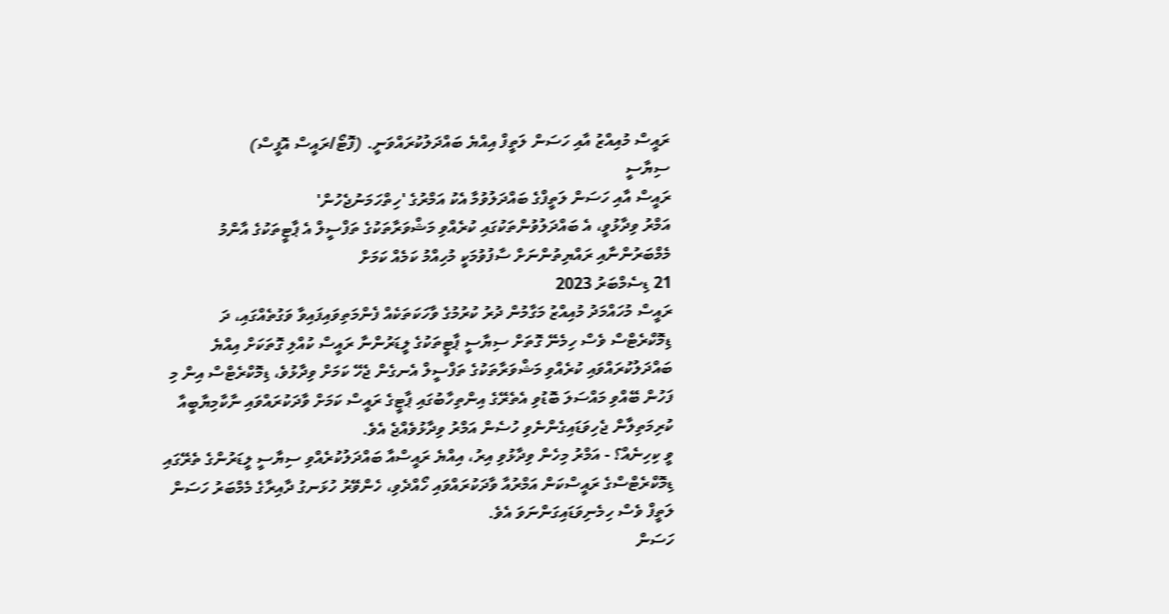ރައީސް މުއިއްޒު އާއި ހަސަން ލަތީފް އިއްޔެ ބައްދަލުކުރައްވަނީ. (ފޮޓޯ/ރައީސް އޮފީސް)
ސިޔާސީ
ރައީސް އާއި ހަސަން ލަތީފްގެ ބައްދަލުވުމާ އެކު އަމްރުގެ 'ހިތްހަމަނުޖެހުން'
އަމްރު ވިދާޅުވީ، އެ ބައްދަލުވުންތަކުގައި ކުރެއްވި މަޝްވަރާތަކުގެ ތަފްސީލް އެ ޕާޓީތަކުގެ އާންމު މެމްބަރުންނާއި ރައްޔިތުންނަށް ސާފުވުމަކީ މުހިއްމު ކަމެއް ކަމަށް
21 ޑިސެމްބަރު 2023
ރައީސް މުހައްމަދު މުއިއްޒު މަގާމުން ދުރު ކުރުމުގެ ވާހަކަތަކެއް ފެންމަތިވައިފައިވާ ވަގުތެއްގައި، ދަ ޑިމޮކްރެޓްސް ވެސް ހިމެނޭ ގޮތަށް ސިޔާސީ ޕާޓީތަކުގެ ލީޑަރުންނާ ރައީސް ކުއްލި ގޮތަކަށް އިއްޔެ ބައްދަލުކުރައްވައި ކުރެއްވި މަޝްވަރާތަކުގެ ތަފްސީލް އެނގެން ޖެހޭ ކަމަށް ވިދާޅުވެ، ޑިމޮކްރެޓްސް އިން މި ފަހުން ބޭއްވި މައްސަލަ ބޮޑުވި އެތެރޭގެ އިންތިހާބުގައި ޕާޓީގެ ރައީސް ކަމަށް ވާދަކުރައްވައި ނާކާމިޔާބީއާ ކުރިމަތިލާން ޖެހިވަޑައިގެންނެވި ހުސެން އަމްރު ވިދާޅުވެއްޖެ އެވެ.
ވީ ކިހިނެއް؟ - އަމްރު މިހެން ވިދާޅުވި އިރު، އިއްޔެ ރައީސްއާ ބައްދަލުކުރެއްވި ސިޔާސީ ލީޑަރުންގެ ތެރޭގައި ޑިމޮކްރެޓްސްގެ ރައީސްކަން އަމްރުއާ ވާދަކުރައްވައި ހޯއްދެވި، ހެންވޭރު ހުޅަނގު ދާއިރާގެ މެމްބަރު ހަސަން ލަތީފް ވެސް ހިމެނިވަޑައިގަންނަވަ އެވެ.
ހަސަން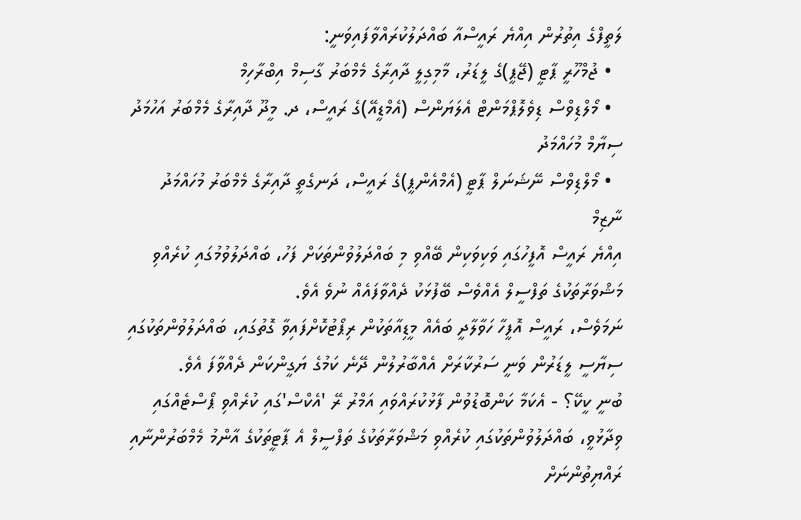ލަތީފްގެ އިތުރުން އިއްޔެ ރައީސްއާ ބައްދަލުކުރައްވާފައިވަނީ:
  • ޖުމްހޫރީ ޕާޓީ (ޖޭޕީ)ގެ ލީޑަރު، މާމިގިލީ ދާއިރާގެ މެމްބަރު ގާސިމް އިބްރާހިމް
  • މޯލްޑިވްސް ޑިވެލޮޕްމަންޓް އެލަޔަންސް (އެމްޑީއޭ)ގެ ރައީސް، ދ. މީދޫ ދާއިރާގެ މެމްބަރު އަހުމަދު ސިޔާމް މުހައްމަދު
  • މޯލްޑިވްސް ނޭޝަނަލް ޕާޓީ (އެމްއެންޕީ)ގެ ރައީސް، ދަނގެތީ ދާއިރާގެ މެމްބަރު މުހައްމަދު ނާޒިމް
އިއްޔެ ރައީސް އޮފީހުގައި ވަކިވަކިން ބޭއްވި މި ބައްދަލުވުންތަކަށް ފަހު، ބައްދަލުވުމުގައި ކުރެއްވި މަޝްވަރާތަކުގެ ތަފްސީލް އެއްވެސް ބޭފުޅަކު ދެއްވާފައެއް ނުވެ އެވެ.
ނަމަވެސް، ރައީސް އޮފީހާ ހަވާލާދީ ބައެއް މީޑިއާތަކުން ރިޕޯޓުކޮށްފައިވާ ގޮތުގައި، ބައްދަލުވުންތަކުގައި ސިޔާސީ ލީޑަރުން ވަނީ ސަރުކާރަށް އެއްބާރުލުން ދޭނެ ކަމުގެ ޔަގީންކަން ދެއްވާފަ އެވެ.
ބުނީ ކީކޭ؟ - އެކަމާ ކަންބޮޑުވުން ފާޅުކުރައްވައި އަމްރު ރޭ 'އެކްސް'ގައި ކުރެއްވި ޕޯސްޓެއްގައި ވިދާޅުވީ، ބައްދަލުވުންތަކުގައި ކުރެއްވި މަޝްވަރާތަކުގެ ތަފްސީލް އެ ޕާޓީތަކުގެ އާންމު މެމްބަރުންނާއި ރައްޔިތުންނަށް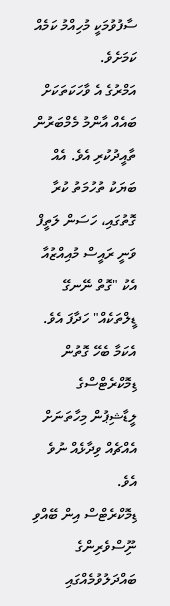ސާފުވުމަކީ މުހިއްމު ކަމެއް ކަމަށެވެ.
އަމްރުގެ އެ ވާހަކަތަކަށް ބައެއް އާންމު މެމްބަރުން ތާއީދުކުރި އެވެ. އެއް ބަޔަކު ތުހުމަތު ކުރާ ގޮތުގައި، ހަސަން ލަތީފް ވަނީ ރައީސް މުއިއްޒުއާ އެކު "ގޮތް ނޭނގޭ ޑީލްތަކެއް" ހަދާފަ އެވެ.
އެކަމާ ބެހޭ ގޮތުން ޑިމޮކްރެޓްސްގެ ލީޑާޝިޕުން މިހާތަނަށް އެއްޗެއް ވިދާޅެއް ނުވެ އެވެ.
ޑިމޮކްރެޓްސް އިން ބޭއްވި ނިޫސްވެރިންގެ ބައްދަލުވުމެއްގައި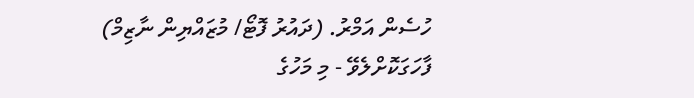ހުސެން އަމްރު. (ދައުރު ފޮޓޯ/ މުޒައްޔިން ނާޒިމް)
ފާހަގަކޮށްލެވޭ - މި މަހުގެ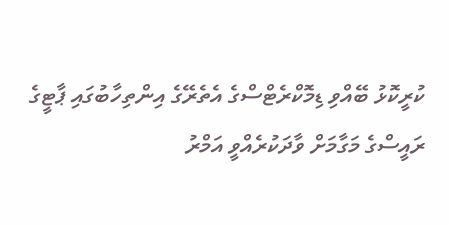ކުރީކޮޅު ބޭއްވި ޑިމޮކްރެޓްސްގެ އެތެރޭގެ އިންތިހާބުގައި ޕާޓީގެ ރައީސްގެ މަގާމަށް ވާދަކުރެއްވީ އަމްރު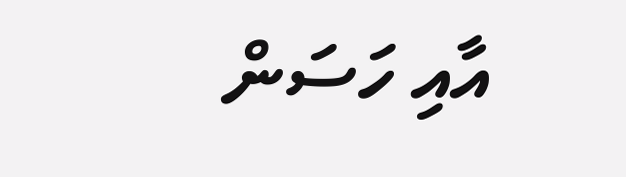އާއި ހަސަން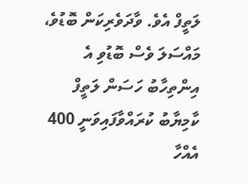ލަތީފް އެވެ. ވާދަވެރިކަން ބޮޑުވެ، މައްސަލަ ވެސް ބޮޑުވި އެ އިންތިހާބު ހަސަން ލަތީފް ކާމިޔާބު ކުރައްވާފައިވަނީ 400 އެއްހާ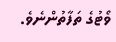ވޯޓުގެ ތަފާތުންނެވެ.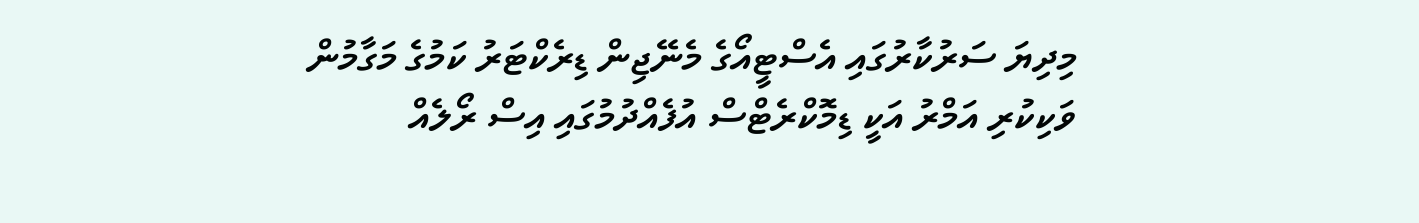މިދިޔަ ސަރުކާރުގައި އެސްޓީއޯގެ މެނޭޖިން ޑިރެކްޓަރު ކަމުގެ މަގާމުން ވަކިކުރި އަމްރު އަކީ ޑިމޮކްރެޓްސް އުފެއްދުމުގައި އިސް ރޯލެއް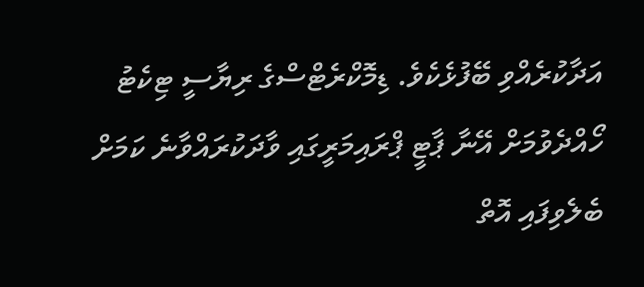އަދާކުރެއްވި ބޭފުޅެކެވެ. ޑިމޮކްރެޓްސްގެ ރިޔާސީ ޓިކެޓު ހޯއްދެވުމަށް އޭނާ ޕާޓީ ޕްރައިމަރީގައި ވާދަކުރައްވާނެ ކަމަށް ބެލެވިފައި އޮތް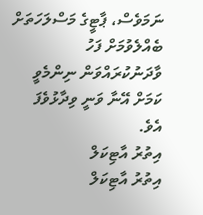ނަމަވެސް، ޕާޓީގެ މަސްލަހަތަށް ބެއްލެވުމަށް ފަހު ވާދަނުކުރައްވަން ނިންމެވީ ކަމަށް އޭނާ ވަނީ ވިދާޅުވެފަ އެވެ.
އިތުރު އާޓިކަލް
އިތުރު އާޓިކަލް